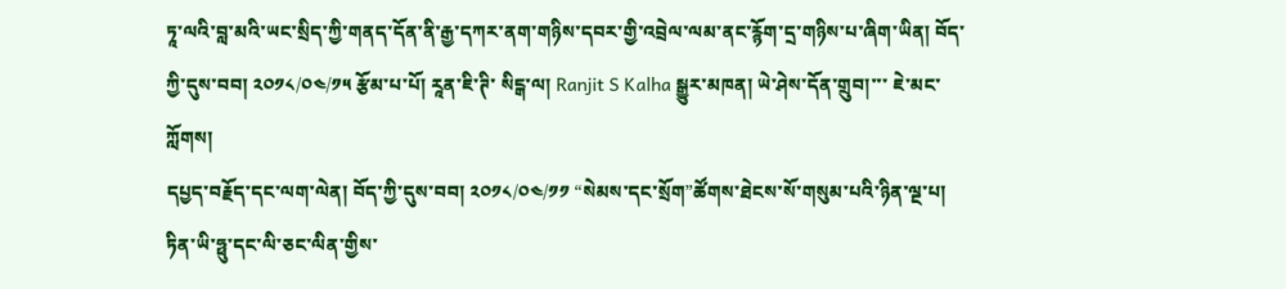ཏཱ་ལའི་བླ་མའི་ཡང་སྲིད་ཀྱི་གནད་དོན་ནི་རྒྱ་དཀར་ནག་གཉིས་དབར་གྱི་འབྲེལ་ལམ་ནང་རྙོག་དྲ་གཉིས་པ་ཞིག་ཡིན། བོད་ཀྱི་དུས་བབ། ༢༠༡༨/༠༤/༡༥ རྩོམ་པ་པོ། རཱན་ཇི་ཊི་ སིངྒ་ལ། Ranjit S Kalha སྒྱུར་མཁན། ཡེ་ཤེས་དོན་གྲུབ།་་་ ཇེ་མང་ཀློགས།
དཔྱད་བརྗོད་དང་ལག་ལེན། བོད་ཀྱི་དུས་བབ། ༢༠༡༨/༠༤/༡༡ “སེམས་དང་སྲོག”ཚོགས་ཐེངས་སོ་གསུམ་པའི་ཉིན་ལྔ་པ། ཏིན་ཡི་ཧྥུ་དང་ལི་ཅང་ལིན་གྱིས་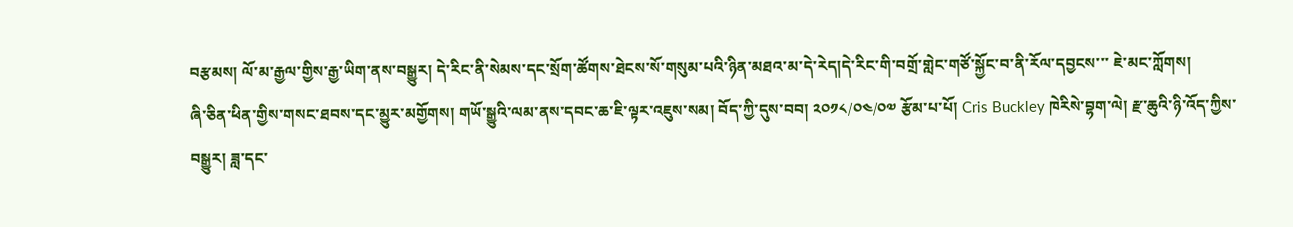བརྩམས། ལོ་མ་རྒྱལ་གྱིས་རྒྱ་ཡིག་ནས་བསྒྱུར། དེ་རིང་ནི་སེམས་དང་སྲོག་ཚོགས་ཐེངས་སོ་གསུམ་པའི་ཉིན་མཐའ་མ་དེ་རེད།དེ་རིང་གི་བགྲོ་གླེང་གཙོ་སྐྱོང་བ་ནི་རོལ་དབྱངས་་་ ཇེ་མང་ཀློགས།
ཞི་ཅིན་ཕིན་གྱིས་གསང་ཐབས་དང་མྱུར་མགྱོགས། གཡོ་སྒྱུའི་ལམ་ནས་དབང་ཆ་ཇི་ལྟར་འཇུས་སམ། བོད་ཀྱི་དུས་བབ། ༢༠༡༨/༠༤/༠༧ རྩོམ་པ་པོ། Cris Buckley ཁེརིསེ་བྷག་ལེ། རྫ་ཆུའི་ཉི་འོད་ཀྱིས་བསྒྱུར། ཟླ་དང་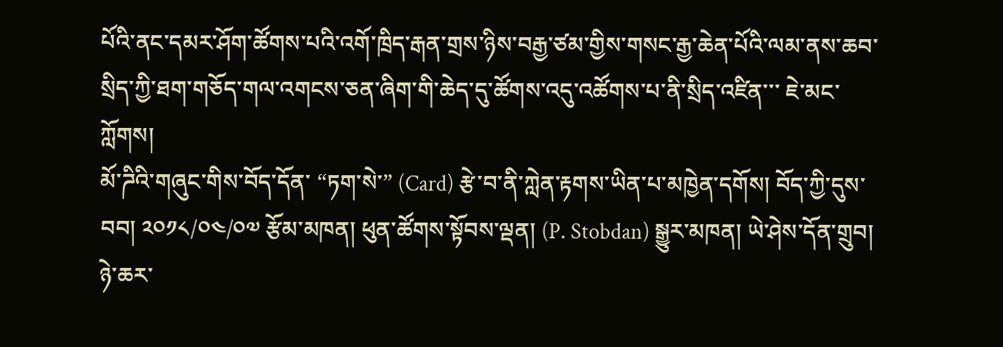པོའི་ནང་དམར་ཤོག་ཚོགས་པའི་འགོ་ཁྲིད་རྒན་གྲས་ཉིས་བརྒྱ་ཙམ་གྱིས་གསང་རྒྱ་ཆེན་པོའི་ལམ་ནས་ཆབ་སྲིད་ཀྱི་ཐག་གཅོད་གལ་འགངས་ཅན་ཞིག་གི་ཆེད་དུ་ཚོགས་འདུ་འཚོགས་པ་ནི་སྲིད་འཛིན་་་ ཇེ་མང་ཀློགས།
མོ་ཌིའི་གཞུང་གིས་བོད་དོན་ “ཏག་སེ་” (Card) རྩེ་བ་ནི་ཀླེན་རྟགས་ཡིན་པ་མཁྱེན་དགོས། བོད་ཀྱི་དུས་བབ། ༢༠༡༨/༠༤/༠༧ རྩོམ་མཁན། ཕུན་ཚོགས་སྟོབས་ལྡན། (P. Stobdan) སྒྱུར་མཁན། ཡེ་ཤེས་དོན་གྲུབ། ཉེ་ཆར་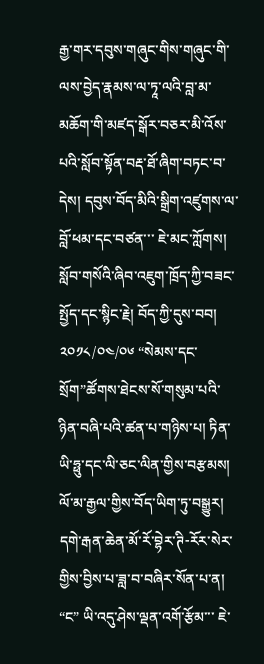རྒྱ་གར་དབུས་གཞུང་གིས་གཞུང་གི་ལས་བྱེད་རྣམས་ལ་ཏཱ་ལའི་བླ་མ་མཆོག་གི་མཛད་སྒོར་བཅར་མི་འོས་པའི་སློབ་སྟོན་བརྡ་ཐོ་ཞིག་བཏང་བ་དེས། དབུས་བོད་མིའི་སྒྲིག་འཛུགས་ལ་བློ་ཕམ་དང་བཙན་་་ ཇེ་མང་ཀློགས།
སློབ་གསོའི་ཞིབ་འཇུག་ཁྲོད་ཀྱི་བཟང་སྤྱོད་དང་སྙིང་རྗེ། བོད་ཀྱི་དུས་བབ། ༢༠༡༨/༠༤/༠༦ “སེམས་དང་སྲོག”ཚོགས་ཐེངས་སོ་གསུམ་པའི་ཉིན་བཞི་པའི་ཚན་པ་གཉིས་པ། ཏིན་ཡི་ཧྥུ་དང་ལི་ཅང་ལིན་གྱིས་བརྩམས། ལོ་མ་རྒྱལ་གྱིས་བོད་ཡིག་ཏུ་བསྒྱུར། དགེ་རྒན་ཆེན་མོ་རོ་བྷེར་ཊི-རོར་སེར་གྱིས་བྱིས་པ་ཟླ་བ་བཞིར་སོན་པ་ན། “ང” ཡི་འདུ་ཤེས་ལྡན་འགོ་རྩོམ་་་ ཇེ་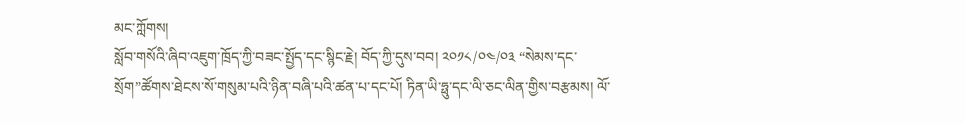མང་ཀློགས།
སློབ་གསོའི་ཞིབ་འཇུག་ཁྲོད་ཀྱི་བཟང་སྤྱོད་དང་སྙིང་རྗེ། བོད་ཀྱི་དུས་བབ། ༢༠༡༨/༠༤/༠༣ “སེམས་དང་སྲོག”ཚོགས་ཐེངས་སོ་གསུམ་པའི་ཉིན་བཞི་པའི་ཚན་པ་དང་པོ། ཏིན་ཡི་ཧྥུ་དང་ལི་ཅང་ལིན་གྱིས་བརྩམས། ལོ་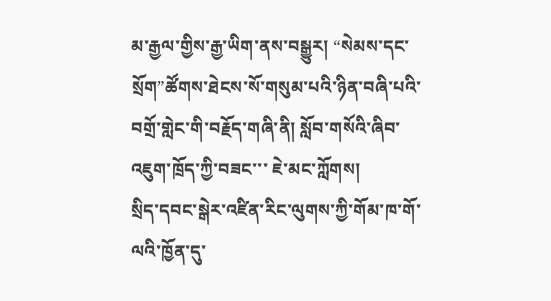མ་རྒྱལ་གྱིས་རྒྱ་ཡིག་ནས་བསྒྱུར། “སེམས་དང་སྲོག”ཚོགས་ཐེངས་སོ་གསུམ་པའི་ཉིན་བཞི་པའི་བགྲོ་གླེང་གི་བརྗོད་གཞི་ནི། སློབ་གསོའི་ཞིབ་འཇུག་ཁྲོད་ཀྱི་བཟང་་་ ཇེ་མང་ཀློགས།
སྲིད་དབང་སྒེར་འཛིན་རིང་ལུགས་ཀྱི་གོམ་ཁ་གོ་ལའི་ཁྱོན་དུ་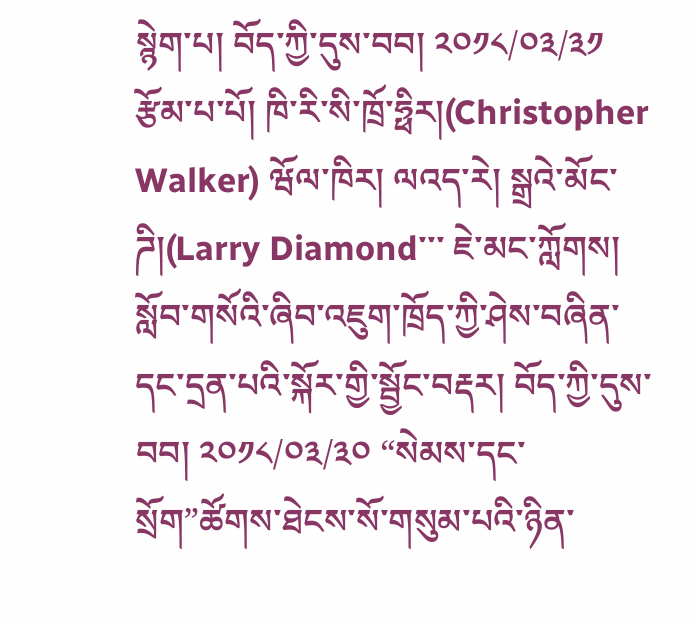སྙེག་པ། བོད་ཀྱི་དུས་བབ། ༢༠༡༨/༠༣/༣༡ རྩོམ་པ་པོ། ཁི་རི་སི་ཁྲོ་ཧྥིར།(Christopher Walker) ཝོལ་ཁིར། ལའད་རེ། སྒྲའེ་མོང་ཌི།(Larry Diamond་་་ ཇེ་མང་ཀློགས།
སློབ་གསོའི་ཞིབ་འཇུག་ཁྲོད་ཀྱི་ཤེས་བཞིན་དང་དྲན་པའི་སྐོར་གྱི་སྦྱོང་བརྡར། བོད་ཀྱི་དུས་བབ། ༢༠༡༨/༠༣/༣༠ “སེམས་དང་སྲོག”ཚོགས་ཐེངས་སོ་གསུམ་པའི་ཉིན་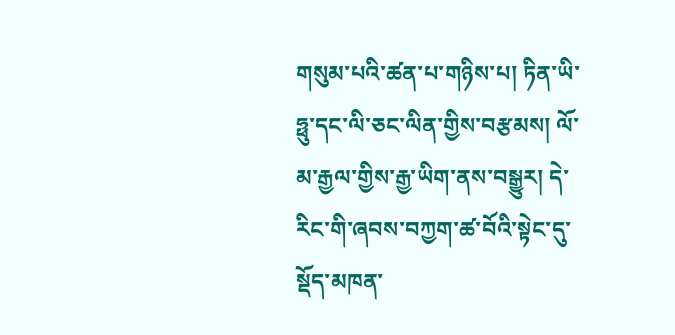གསུམ་པའི་ཚན་པ་གཉིས་པ། ཏིན་ཡི་ཧྥུ་དང་ལི་ཅང་ལིན་གྱིས་བརྩམས། ལོ་མ་རྒྱལ་གྱིས་རྒྱ་ཡིག་ནས་བསྒྱུར། དེ་རིང་གི་ཞབས་བཀྱག་ཚ་བོའི་སྟེང་དུ་སྡོད་མཁན་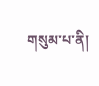གསུམ་པ་ནི།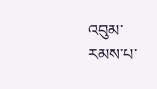འབུམ་རམས་པ་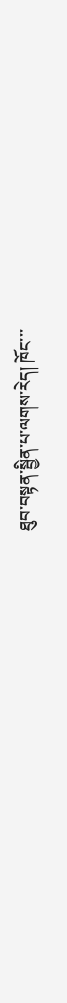ཐུབ་བསྟན་སྦྱིན་པ་ལགས་རེད། ཁོང་་་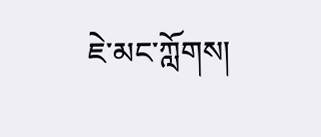ཇེ་མང་ཀློགས།